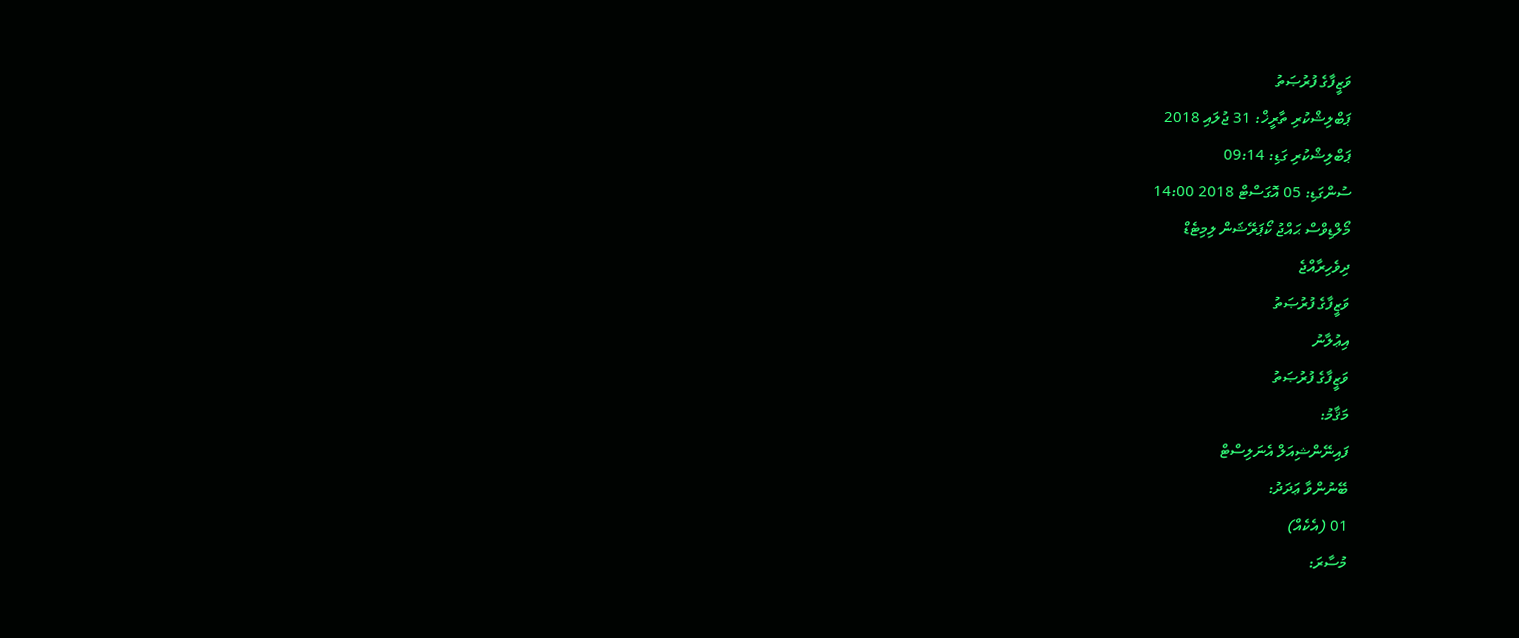ވަޒީފާގެ ފުރުޞަތު
ޕަބްލިޝްކުރި ތާރީޚް: 31 ޖުލައި 2018
ޕަބްލިޝްކުރި ގަޑި: 09:14
ސުންގަޑި: 05 އޮގަސްޓް 2018 14:00
މޯލްޑިވްސް ޙައްޖު ކޯޕަރޭޝަން ލިމިޓެޑް
ދިވެހިރާއްޖެ
ވަޒީފާގެ ފުރުޞަތު
އިޢުލާނު
ވަޒީފާގެ ފުރުޞަތު
މަޤާމު:
ފައިނޭންޝިއަލް އެނަލިސްޓް
ބޭނުންވާ ޢަދަދު:
01 (އެކެއް)
މުސާރަ: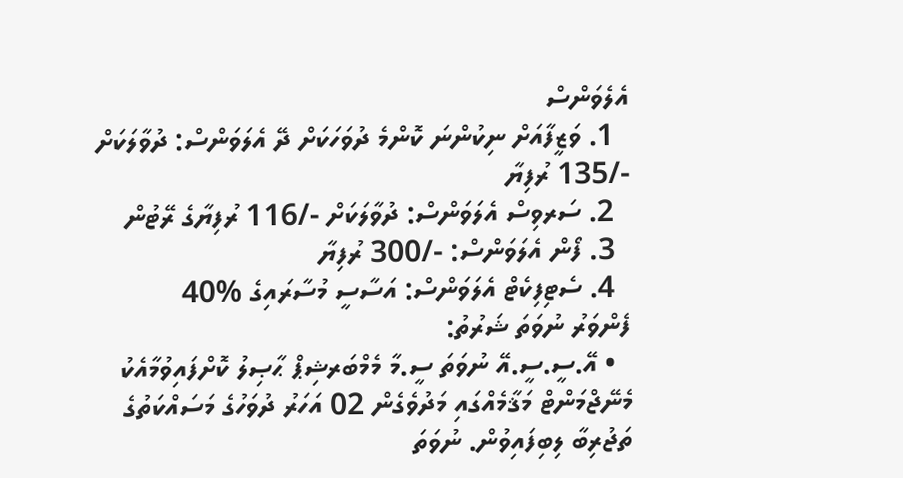އެލެވަންސް
  1. ވަޒީފާއަށް ނިކުންނަ ކޮންމެ ދުވަހަކަށް ދޭ އެލަވަންސް: ދުވާލަކަށް -/135 ރުފިޔާ
  2. ސަރވިސް އެލަވަންސް: ދުވާލަކަށް -/116 ރުފިޔާގެ ރޭޓުން
  3. ފޯން އެލަވަންސް: -/300 ރުފިޔާ
  4. ސެޓިފިކެޓް އެލަވަންސް: އަސާސީ މުސާރައިގެ %40
ފެންވަރު ނުވަތަ ޝަރުތު:
  • އޭ.ސީ.ސީ.އޭ ނުވަތަ ސީ.މާ މެމްބަރޝިޕް ޙާޞިލު ކޮށްފައިވުމާއެކު މެނޭޖްމަންޓް މަޤާމެއްގައި މަދުވެގެން 02 އަހަރު ދުވަހުގެ މަސައްކަތުގެ ތަޖުރިބާ ލިބިފައިވުން. ނުވަތަ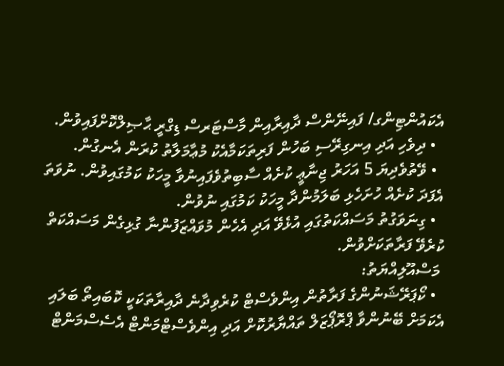އެކައުންޓިންގ/ ފައިނޭންސް ދާއިރާއިން މާސްޓަރސް ޑިގްރީ ޙާޞިލްކޮށްފައިވުން.
  • ދިވެހި އަދި އިނގިރޭސި ބަހުން ފަރިތަކަމާއެކު މުޢާމަލާތު ކުރަން އެނގުން.
  • ވޭތުވެދިޔަ 5 އަހަރު ޖިނާޢީ ކުށެއް ސާބިތުވެފައިނުވާ މީހަކު ކަމުގައިވުން. ނުވަތަ އެފަދަ ކުށެއް ހުށަހެޅި ބަލަމުންދާ މީހަކު ކަމުގައި ނުވުން.
  • ގިނަވަގުތު މަސައްކަތުގައި އުޅެވޭ އަދި އެހެން މުވައްޒަފުންނާ ގުޅިގެން މަސައްކަތް ކުރެވޭ ފަރާތަކަށްވުން.
 މަސްއޫލިއްޔަތު:
  • ކޯޕަރޭޝަނުންގެ ފަރާތުން އިންވެސްޓް ކުރެވިދާނެ ދާއިރާތަކަކީ ކޮބައިތޯ ބަލައި އެކަމަށް ބޭނުންވާ ޕްރޮޕޯޒަލް ތައްޔާރުކޮށް އަދި އިންވެސްޓްމަންޓް އެސެސްމަންޓް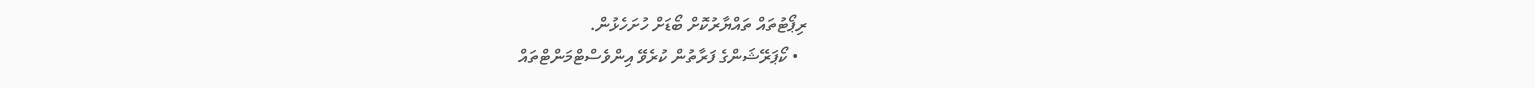ރިޕޯޓުތައް ތައްޔާރުކޮށް ބޯޑަށް ހުށަހެޅުން.
  • ކޯޕަރޭޝަންގެ ފަރާތުން ކުރެވޭ އިންވެސްޓްމަންޓްތައް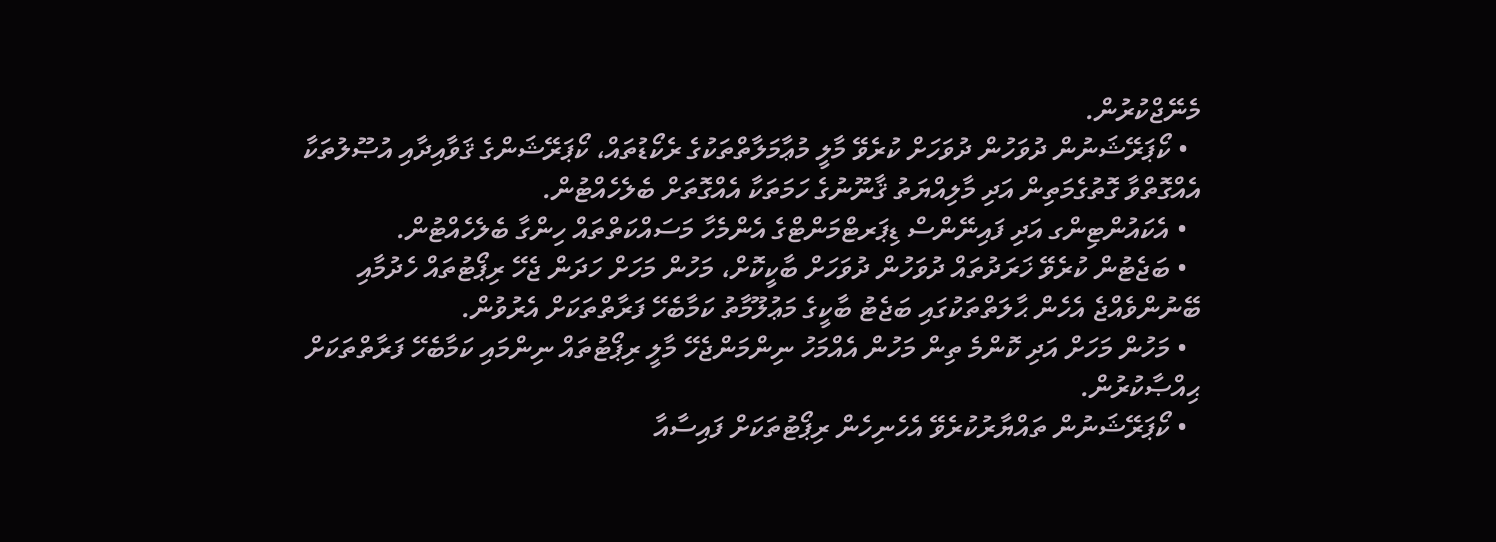މެނޭޖްކުރުން.
  • ކޯޕަރޭޝަނުން ދުވަހުން ދުވަހަށް ކުރެވޭ މާލީ މުޢާމަލާތްތަކުގެ ރެކޯޑުތައް، ކޯޕަރޭޝަންގެ ޤަވާއިދާއި އުޞޫލުތަކާ އެއްގޮތްވާ ގޮތުގެމަތިން އަދި މާލިއްޔަތު ޤާނޫނުގެ ހަމަތަކާ އެއްގޮތަށް ބެލެހެއްޓުން.
  • އެކައުންޓިންގ އަދި ފައިނޭންސް ޑިޕަރޓްމަންޓްގެ އެންމެހާ މަސައްކަތްތައް ހިންގާ ބެލެހެއްޓުން.
  • ބަޖެޓުން ކުރެވޭ ޚަރަދުތައް ދުވަހުން ދުވަހަށް ބާކީކޮށް، މަހުން މަހަށް ހަދަން ޖެހޭ ރިޕޯޓުތައް ހެދުމާއި ބޭނުންވެއްޖެ އެހެން ޙާލަތްތަކުގައި ބަޖެޓު ބާކީގެ މަޢުލޫމާތު ކަމާބެހޭ ފަރާތްތަކަށް އެރުވުން.
  • މަހުން މަހަށް އަދި ކޮންމެ ތިން މަހުން އެއްމަހު ނިންމަންޖެހޭ މާލީ ރިޕޯޓުތައް ނިންމައި ކަމާބެހޭ ފަރާތްތަކަށް ޙިއްޞާކުރުން.
  • ކޯޕަރޭޝަނުން ތައްޔާރުކުރެވޭ އެހެނިހެން ރިޕޯޓުތަކަށް ފައިސާއާ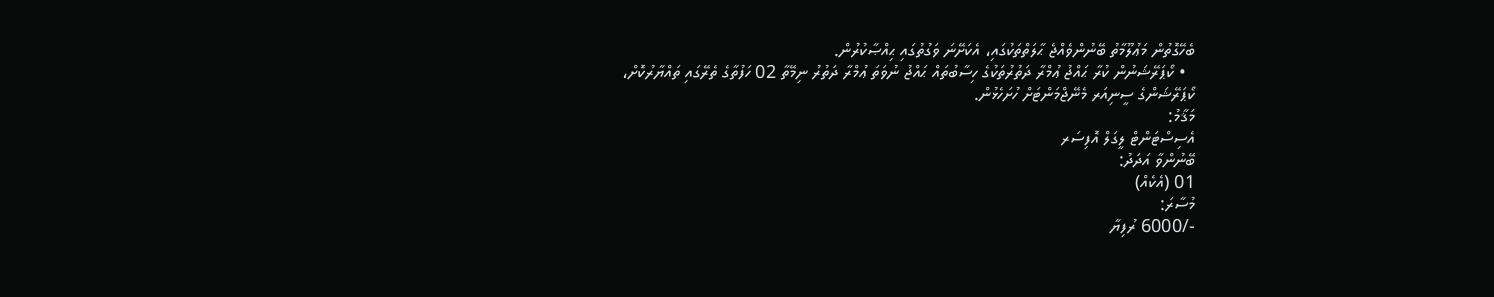ބެހޭގޮތުން މަޢުލޫމާތު ބޭނުންވެއްޖެ ޙާލަތްތަކުގައި، އެކަށޭނަ ވަގުތުގައި ޙިއްޞާކުރުން.
  • ކޯޕަރޭޝަނުން ކުރާ ޙައްޖު ޢުމްރާ ދަތުރުތަކުގެ ހިސާބުތައް ޙައްޖު ނުވަތަ ޢުމްރާ ދަތުރު ނިމޭތާ 02 ހަފުތާގެ ތެރޭގައި ތައްޔާރުކޮށް، ކޯޕަރޭޝަންގެ ސީނިއަރ މެނޭޖްމަންޓަށް ހުށަހެޅުން.
މަޤާމު:
އެސިސްޓަންޓް ލީގަލް އޮފިސަރ
ބޭނުންވާ އަދަދު:
01 (އެކެއް)
މުސާރަ:
-/6000 ރުފިޔާ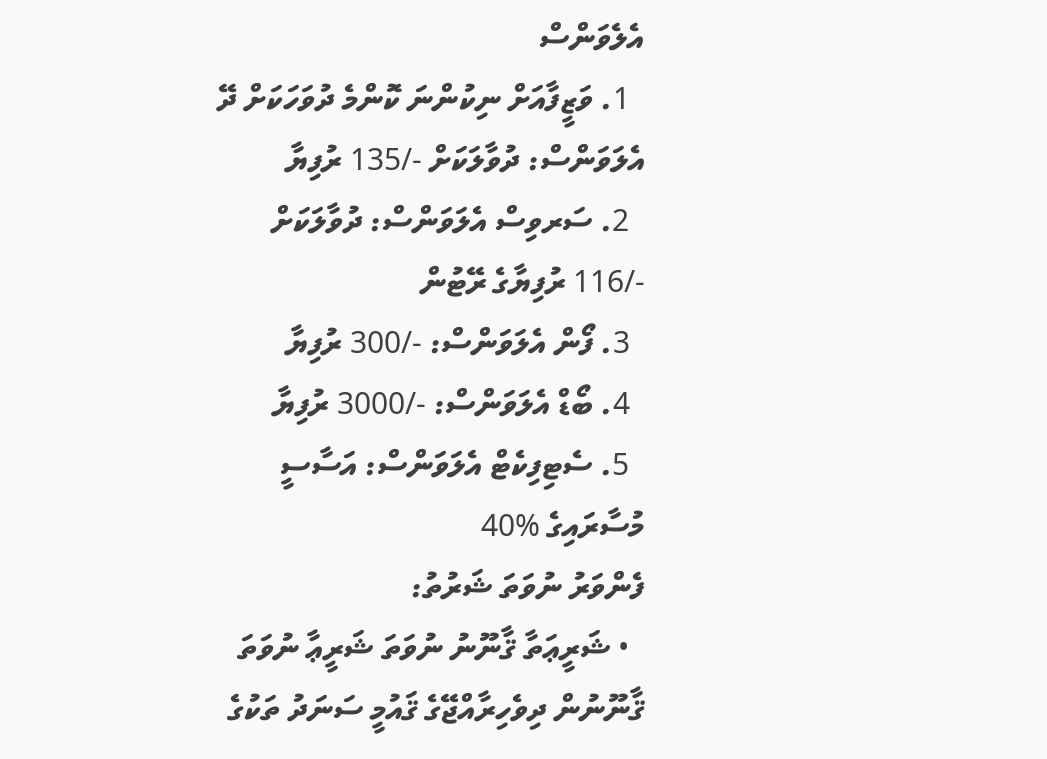އެލެވަންސް
  1. ވަޒީފާއަށް ނިކުންނަ ކޮންމެ ދުވަހަކަށް ދޭ އެލަވަންސް: ދުވާލަކަށް -/135 ރުފިޔާ
  2. ސަރވިސް އެލަވަންސް: ދުވާލަކަށް -/116 ރުފިޔާގެ ރޭޓުން
  3. ފޯން އެލަވަންސް: -/300 ރުފިޔާ
  4. ބޯޑް އެލަވަންސް: -/3000 ރުފިޔާ
  5. ސެޓިފިކެޓް އެލަވަންސް: އަސާސީ މުސާރައިގެ %40
ފެންވަރު ނުވަތަ ޝަރުތު:
  • ޝަރީޢަތާ ޤާނޫނު ނުވަތަ ޝަރީޢާ ނުވަތަ ޤާނޫނުން ދިވެހިރާއްޖޭގެ ޤައުމީ ސަނަދު ތަކުގެ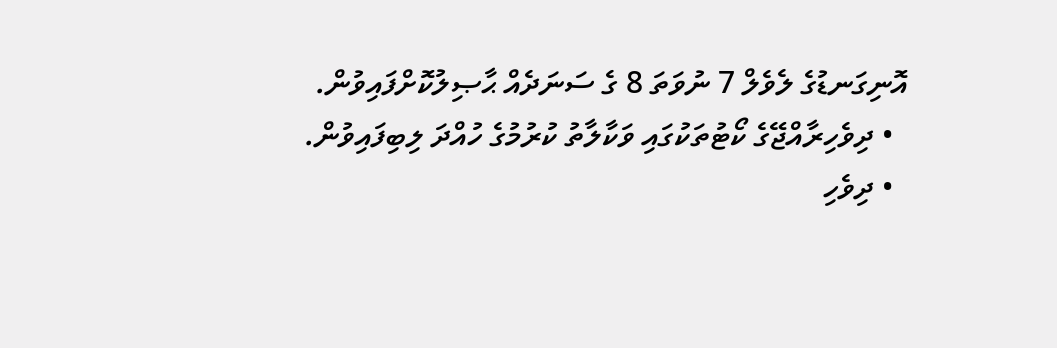އޮނިގަނޑުގެ ލެވެލް 7 ނުވަތަ 8 ގެ ސަނަދެއް ޙާޞިލުކޮށްފައިވުން.
  • ދިވެހިރާއްޖޭގެ ކޯޓުތަކުގައި ވަކާލާތު ކުރުމުގެ ހުއްދަ ލިބިފައިވުން.
  • ދިވެހި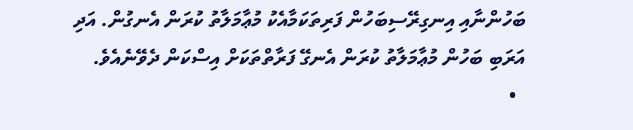ބަހުންނާއި އިނގިރޭސިބަހުން ފަރިތަކަމާއެކު މުޢާމަލާތު ކުރަން އެނގުން. އަދި އަރަބި ބަހުން މުޢާމަލާތު ކުރަން އެނގޭ ފަރާތްތަކަށް އިސްކަން ދެވޭނެއެވެ.
  •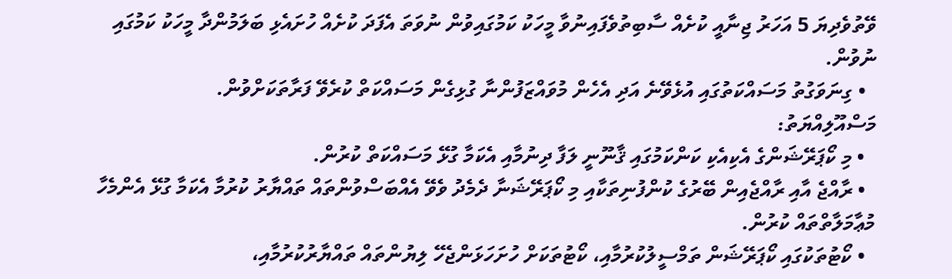ވޭތުވެދިޔަ 5 އަހަރު ޖިނާއީ ކުށެއް ސާބިތުވެފައިނުވާ މީހަކު ކަމުގައިވުން ނުވަތަ އެފަދަ ކުށެއް ހުށައެޅި ބަލަމުންދާ މީހަކު ކަމުގައި ނުވުން.
  • ގިނަވަގުތު މަސައްކަތުގައި އުޅެވޭނެ އަދި އެހެން މުވައްޒަފުންނާ ގުޅިގެން މަސައްކަތް ކުރެވޭ ފަރާތަކަށްވުން.
މަސްއޫލިއްޔަތު:
  • މި ކޯޕަރޭޝަންގެ އެކިއެކި ކަންކަމުގައި ޤާނޫނީ ލަފާ ދިނުމާއި އެކަމާ ގުޅޭ މަސައްކަތް ކުރުން.
  • ރާއްޖެ އާއި ރާއްޖެއިން ބޭރުގެ ކުންފުނިތަކާއި މި ކޯޕަރޭޝަނާ ދެމެދު ވެވޭ އެއްބަސްވުންތައް ތައްޔާރު ކުރުމާ އެކަމާ ގުޅޭ އެންމެހާ މުޢާމަލާތްތައް ކުރުން.
  • ކޯޓުތަކުގައި ކޯޕަރޭޝަން ތަމްސީލުކުރުމާއި، ކޯޓުތަކަށް ހުށަހަޅަންޖެހޭ ލިޔުންތައް ތައްޔާރުކުރުމާއި،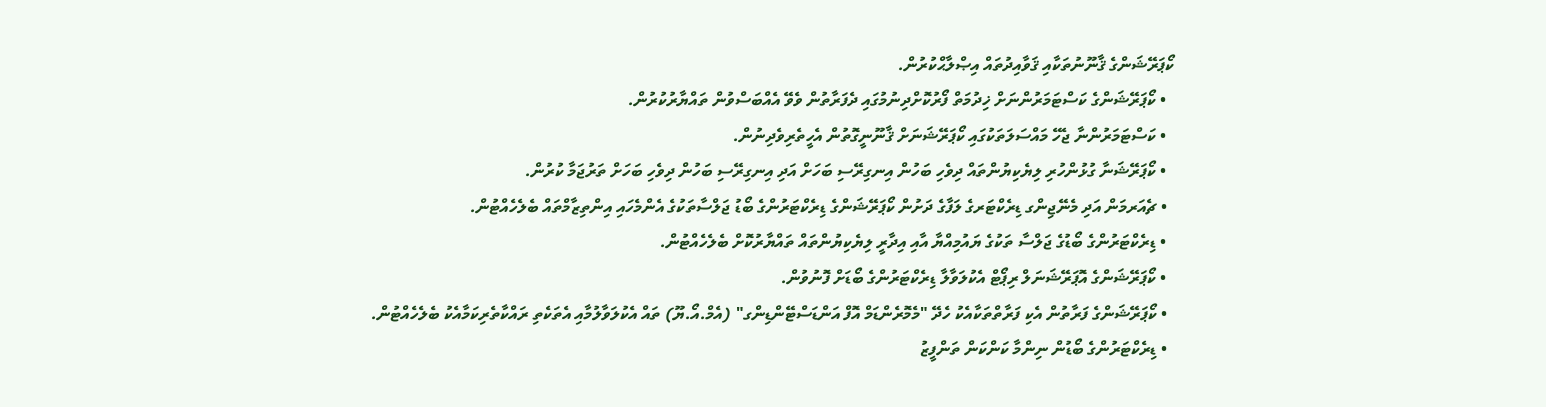ކޯޕަރޭޝަންގެ ޤާނޫނުތަކާއި ޤަވާއިދުތައް އިޞްލާޙްކުރުން.
  • ކޯޕަރޭޝަންގެ ކަސްޓަމަރުންނަށް ޚިދުމަތް ފޯރުކޮށްދިނުމުގައި ދެފަރާތުން ވެވޭ އެއްބަސްވުން ތައްޔާރުކުރުން.
  • ކަސްޓަމަރުންނާ ޖެހޭ މައްސަލަތަކުގައި ކޯޕަރޭޝަނަށް ޤާނޫނީގޮތުން އެހީތެރިވެދިނުން.
  • ކޯޕަރޭޝަނާ ގުޅުންހުރި ލިޔެކިޔުންތައް ދިވެހި ބަހުން އިނގިރޭސި ބަހަށް އަދި އިނގިރޭސި ބަހުން ދިވެހި ބަހަށް ތަރުޖަމާ ކުރުން.
  • ޗެއަރމަން އަދި މެނޭޖިންގ ޑިރެކްޓަރގެ ލަފާގެ ދަށުން ކޯޕަރޭޝަންގެ ޑިރެކްޓަރުންގެ ބޯޑު ޖަލްސާތަކުގެ އެންމެހައި އިންތިޒާމްތައް ބެލެހެއްޓުން.
  • ޑިރެކްޓަރުންގެ ބޯޑުގެ ޖަލްސާ ތަކުގެ ޔައުމިއްޔާ އާއި އިދާރީ ލިޔެކިޔުންތައް ތައްޔާރުކޮށް ބެލެހެއްޓުން.
  • ކޯޕަރޭޝަންގެ އޮޕަރޭޝަނަލް ރިޕޯޓް އެކުލަވާލާ ޑިރެކްޓަރުންގެ ބޯޑަށް ފޮނުވުން.
  • ކޯޕަރޭޝަންގެ ފަރާތުން އެކި ފަރާތްތަކާއެކު ހެދޭ "މެމޮރެންޑަމް އޮފް އަންޑަސްޓޭންޑިންގ" (އެމް.އޯ.ޔޫ) ތައް އެކުލަވާލުމާއި އެތަކެތި ރައްކާތެރިކަމާއެކު ބެލެހެއްޓުން.
  • ޑިރެކްޓަރުންގެ ބޯޑުން ނިންމާ ކަންކަން ތަންފީޒު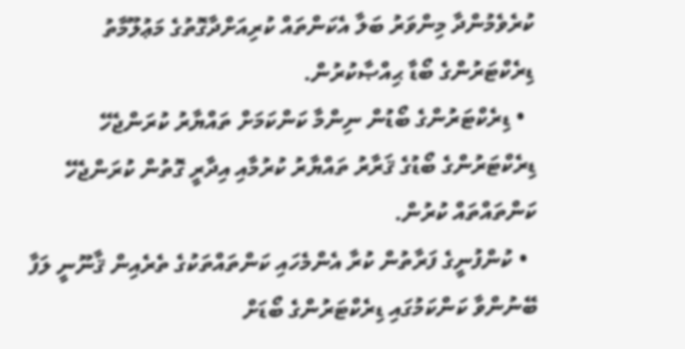ކުރެވެމުންދާ މިންވަރު ބަލާ އެކަންތައް ކުރިއަށްދާގޮތުގެ މަޢުލޫމާތު ޑިރެކްޓަރުންގެ ބޯޑާ ޙިއްޞާކުރުން.
  • ޑިރެކްޓަރުންގެ ބޯޑުން ނިންމާ ކަންކަމަށް ތައްޔާރު ކުރަންޖެހޭ ޑިރެކްޓަރުންގެ ބޯޑުގެ ޤަރާރު ތައްޔާރު ކުރުމާއި އިދާރީ ގޮތުން ކުރަންޖެހޭ ކަންތައްތައް ކުރުން.
  • ކުންފުނީގެ ފަރާތުން ކުރާ އެންމެހައި ކަންތައްތަކުގެ ތެރެއިން ޤާނޫނީ ލަފާ ބޭނުންވާ ކަންކަމުގައި ޑިރެކްޓަރުންގެ ބޯޑަށް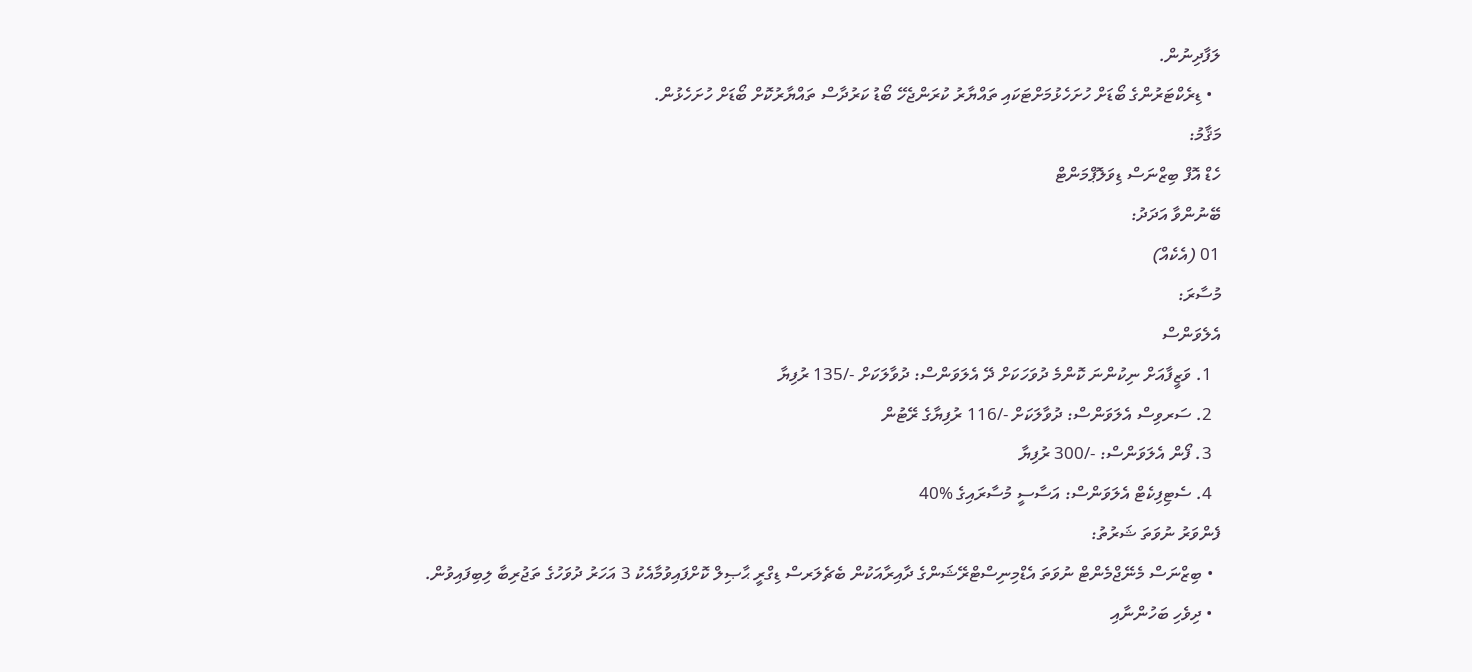ލަފާދިނުން.
  • ޑިރެކްޓަރުންގެ ބޯޑަށް ހުށަހެޅުމަށްޓަކައި ތައްޔާރު ކުރަންޖެހޭ ބޯޑު ކަރުދާސް ތައްޔާރުކޮށް ބޯޑަށް ހުށަހެޅުން.
މަޤާމު:
ހެޑް އޮފް ބިޒްނަސް ޑިވަލޮޕްމަންޓް
ބޭނުންވާ އަދަދު:
01 (އެކެއް)
މުސާރަ:
އެލެވަންސް
  1. ވަޒީފާއަށް ނިކުންނަ ކޮންމެ ދުވަހަކަށް ދޭ އެލަވަންސް: ދުވާލަކަށް -/135 ރުފިޔާ
  2. ސަރވިސް އެލަވަންސް: ދުވާލަކަށް -/116 ރުފިޔާގެ ރޭޓުން
  3. ފޯން އެލަވަންސް: -/300 ރުފިޔާ
  4. ސެޓިފިކެޓް އެލަވަންސް: އަސާސީ މުސާރައިގެ %40
ފެންވަރު ނުވަތަ ޝަރުތު:
  • ބިޒްނަސް މެނޭޖްމެންޓް ނުވަތަ އެޑްމިނިސްޓްރޭޝަންގެ ދާއިރާއަކުން ބެޗެލަރސް ޑިގްރީ ޙާޞިލް ކޮށްފައިވުމާއެކު 3 އަހަރު ދުވަހުގެ ތަޖުރިބާ ލިބިފައިވުން.
  • ދިވެހި ބަހުންނާއި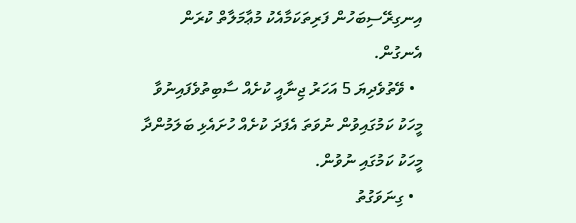އިނގިރޭސިބަހުން ފަރިތަކަމާއެކު މުޢާމަލާތް ކުރަން އެނގުން.
  • ވޭތުވެދިޔަ 5 އަހަރު ޖިނާއީ ކުށެއް ސާބިތުވެފައިނުވާ މީހަކު ކަމުގައިވުން ނުވަތަ އެފަދަ ކުށެއް ހުށައެޅި ބަލަމުންދާ މީހަކު ކަމުގައި ނުވުން.
  • ގިނަވަގުތު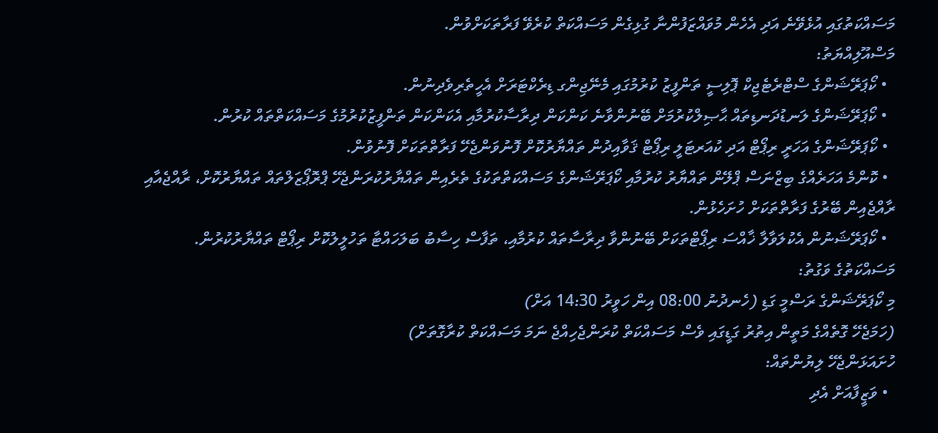މަސައްކަތުގައި އުޅެވޭނެ އަދި އެހެން މުވައްޒަފުންނާ ގުޅިގެން މަސައްކަތް ކުރެވޭ ފަރާތަކަށްވުން.
މަސްއޫލިއްޔަތު:
  • ކޯޕަރޭޝަންގެ ސްޓްރެޓެޖިކް ޕޮލިސީ ތަންފީޒު ކުރުމުގައި މެނޭޖިންގ ޑިރެކްޓަރަށް އެހީތެރިވެދިނުން.
  • ކޯޕަރޭޝަންގެ ލަނޑުދަނޑިތައް ޙާޞިލްކުރުމަށް ބޭނުންވާނެ ކަންކަން ދިރާސާކުރުމާއި އެކަންކަން ތަންފީޒުކުރުމުގެ މަސައްކަތްތައް ކުރުން.
  • ކޯޕަރޭޝަންގެ އަހަރީ ރިޕޯޓް އަދި ކުއަރޓަލީ ރިޕޯޓް ޤަވާއިދުން ތައްޔާރުކޮށް ފޮނުވަންޖެހޭ ފަރާތްތަކަށް ފޮނުވުން.
  • ކޮންމެ އަހަރެއްގެ ބިޒްނަސް ޕްލޭން ތައްޔާރު ކުރުމާއި ކޯޕަރޭޝަންގެ މަސައްކަތްތަކުގެ ތެރެއިން ތައްޔާރުކުރަންޖެހޭ ޕްރޮޕޯޒަލްތައް ތައްޔާރުކޮށް، ރާއްޖެއާއި ރާއްޖެއިން ބޭރުގެ ފަރާތްތަކަށް ހުށަހެޅުން.
  • ކޯޕަރޭޝަނުން އެކުލަވާލާ ޚާއްސަ ރިޕޯޓްތަކަށް ބޭނުންވާ ދިރާސާތައް ކުރުމާއި، ތަފާސް ހިސާބު ބަލަހައްޓާ ތަހުލީލުކޮށް ރިޕޯޓް ތައްޔާރުކުރުން.
މަސައްކަތުގެ ވަގުތު:
މި ކޯޕަރޭޝަންގެ ރަސްމީ ގަޑި (ހެނދުނު 08:00 އިން ހަވީރު 14:30 އަށް)
(ހަމަޖެހޭ ގޮތެއްގެ މަތީން އިތުރު ގަޑީގައި ވެސް މަސައްކަތް ކުރަންޖެހިއްޖެ ނަމަ މަސައްކަތް ކުރާގޮތަށް)
ހުށައަޅަންޖެހޭ ލިޔުންތައް:
  • ވަޒީފާއަށް އެދި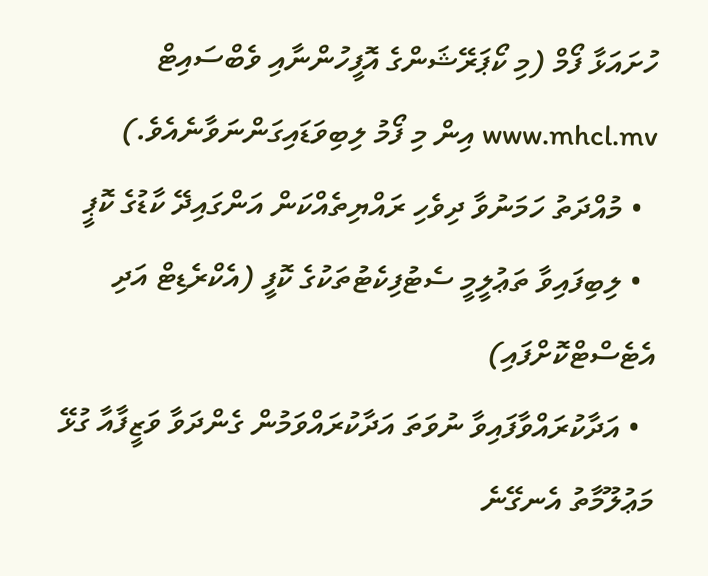ހުށައަޅާ ފޯމް (މި ކޯޕަރޭޝަންގެ އޮފީހުންނާއި ވެބްސައިޓް www.mhcl.mv އިން މި ފޯމު ލިބިވަޑައިގަންނަވާނެއެވެ.)
  • މުއްދަތު ހަމަނުވާ ދިވެހި ރައްޔިތެއްކަން އަންގައިދޭ ކާޑުގެ ކޮޕީ
  • ލިބިފައިވާ ތަޢުލީމީ ސެޓުފިކެޓުތަކުގެ ކޮފީ (އެކްރެޑިޓް އަދި އެޓެސްޓްކޮށްފައި)
  • އަދާކުރައްވާފައިވާ ނުވަތަ އަދާކުރައްވަމުން ގެންދަވާ ވަޒީފާއާ ގުޅޭ މަޢުލޫމާތު އެނގޭނެ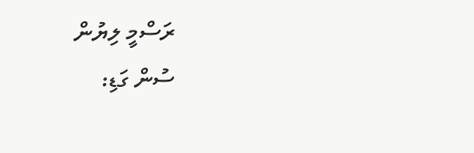ރަސްމީ ލިޔުން
ސުން ގަޑި: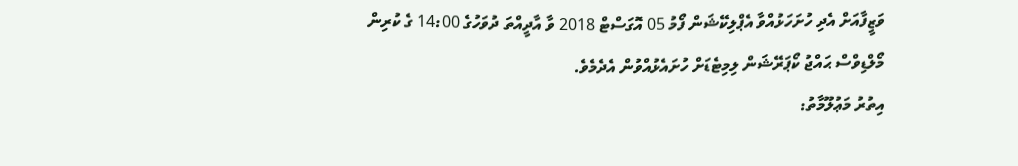ވަޒީފާއަށް އެދި ހުށަހަޅުއްވާ އެޕްލިކޭޝަން ފޯމު 05 އޮގަސްޓް 2018 ވާ އާދީއްތަ ދުވަހުގެ 14:00 ގެ ކުރިން މޯލްޑިވްސް ޙައްޖު ކޯޕަރޭޝަން ލިމިޓެޑަށް ހުށައެޅުއްވުން އެދެމެވެ.
އިތުރު މަޢުލޫމާތު: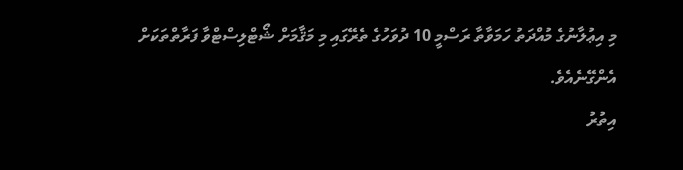މި އިޢުލާނުގެ މުއްދަތު ހަމަވާތާ ރަސްމީ 10 ދުވަހުގެ ތެރޭގައި މި މަޤާމަށް ޝޯޓްލިސްޓްވާ ފަރާތްތަކަށް  އެންގޭނެއެވެ.
އިތުރު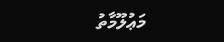މަޢުލޫމާތު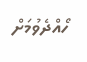ހޯއްދެވުމަށް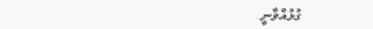ގުޅުއްވާނީ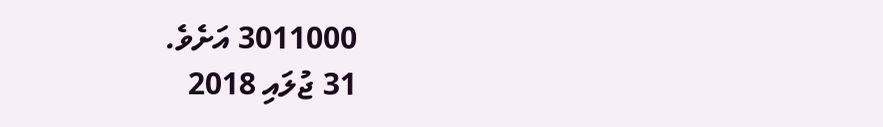3011000 އަށެވެ.
31 ޖުލައި 2018